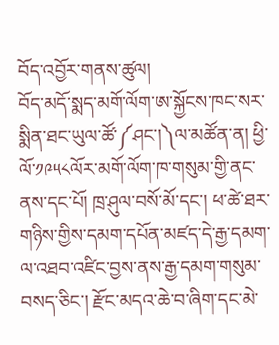བོད་འབྱོར་གནས་ཚུལ།
བོད་མདོ་སྨད་མགོ་ལོག་ཨ་སྐྱོངས་ཁང་སར་སྨིན་ཐང་ཡུལ་ཚོ་༼ཤང་།༽ལ་མཚོན་ན། ཕྱི་ལོ་༡༩༥༨ལོར་མགོ་ལོག་ཁ་གསུམ་གྱི་ནང་ནས་དང་པོ། ཁྲ་ཤུལ་བསོ་མོ་དང་། ཕ་ཚེ་ཐར་གཉིས་གྱིས་དམག་དཔོན་མཛད་དེ་རྒྱ་དམག་ལ་འཐབ་འཛིང་བྱས་ནས་རྒྱ་དམག་གསུམ་བསད་ཅིང་། རྫོང་མདའ་ཆེ་བ་ཞིག་དང་མེ་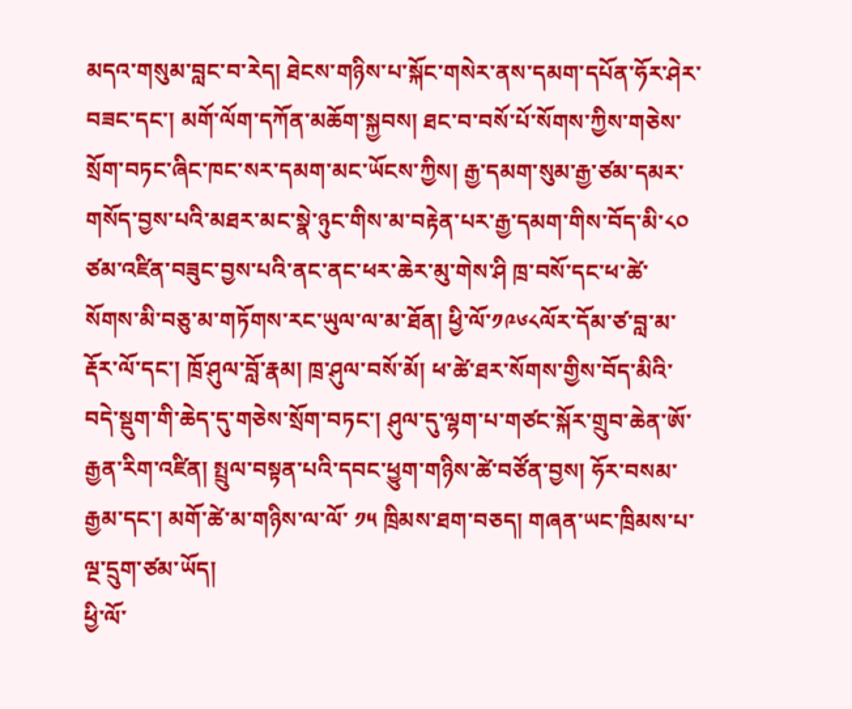མདའ་གསུམ་བླང་བ་རེད། ཐེངས་གཉིས་པ་སྐོང་གསེར་ནས་དམག་དཔོན་ཧོར་ཤེར་བཟང་དང་། མགོ་ལོག་དཀོན་མཆོག་སྐྱབས། ཐང་བ་བསོ་པོ་སོགས་ཀྱིས་གཅེས་སྲོག་བཏང་ཞིང་ཁང་སར་དམག་མང་ཡོངས་ཀྱིས། རྒྱ་དམག་སུམ་རྒྱ་ཙམ་དམར་གསོད་བྱས་པའི་མཐར་མང་སྣེ་ཉུང་གིས་མ་བརྟེན་པར་རྒྱ་དམག་གིས་བོད་མི་༨༠ ཙམ་འཛིན་བཟུང་བྱས་པའི་ནང་ནང་ཕར་ཆེར་མུ་གེས་ཤི ཁྲ་བསོ་དང་ཕ་ཚེ་སོགས་མི་བཅུ་མ་གཏོགས་རང་ཡུལ་ལ་མ་ཐོན། ཕྱི་ལོ་༡༩༦༨ལོར་དོམ་ཙ་བླ་མ་རྡོར་ལོ་དང་། ཁྲོ་ཤུལ་བློ་རྣམ། ཁྲ་ཤུལ་བསོ་མོ། ཕ་ཚེ་ཐར་སོགས་གྱིས་བོད་མིའི་བདེ་སྡུག་གི་ཆེད་དུ་གཅེས་སྲོག་བཏང་། ཤུལ་དུ་ལྷག་པ་གཙང་སྐོར་གྲུབ་ཆེན་ཨོ་རྒྱན་རིག་འཛིན། སྤྲུལ་བསྟན་པའི་དབང་ཕྱུག་གཉིས་ཚེ་བཙོན་བྱས། ཧོར་བསམ་རྒྱམ་དང་། མགོ་ཚེ་མ་གཉིས་ལ་ལོ་ ༡༥ ཁྲིམས་ཐག་བཅད། གཞན་ཡང་ཁྲིམས་པ་ལྔ་དྲུག་ཙམ་ཡོད།
ཕྱི་ལོ་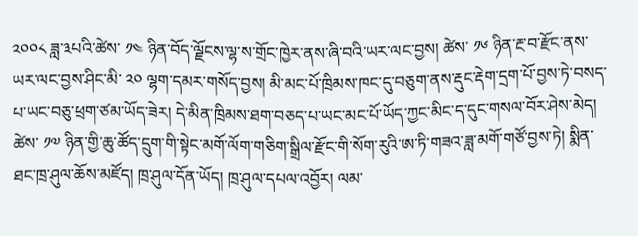༢༠༠༨ ཟླ་༣པའི་ཚེས་ ༡༤ ཉིན་བོད་ལྗོངས་ལྷ་ས་གྲོང་ཁྱེར་ནས་ཞི་བའི་ཡར་ལང་བྱས། ཚེས་ ༡༦ ཉིན་རྔ་བ་རྫོང་ནས་ཡར་ལང་བྱས་ཤིང་མི་ ༢༠ ལྷག་དམར་གསོད་བྱས། མི་མང་པོ་ཁྲིམས་ཁང་དུ་བཅུག་ནས་རྡུང་རྡེག་དྲག་པོ་བྱས་ཏེ་བསད་པ་ཡང་བཅུ་ཕྲག་ཙམ་ཡོད་ཟེར། དེ་མིན་ཁྲིམས་ཐག་བཅད་པ་ཡང་མང་པོ་ཡོད་ཀྱང་མིང་ད་དུང་གསལ་བོར་ཤེས་མེད། ཚེས་ ༡༧ ཉིན་གྱི་ཆུ་ཚོད་དྲུག་གི་སྟེང་མགོ་ལོག་གཅིག་སྒྲིལ་རྫོང་གི་སོག་རུའི་ཨ་ཏི་གཟའ་ཟླ་མགོ་གཙོ་བྱས་ཏེ། སྨིན་ཐང་ཁྲ་ཤུལ་ཆོས་མཛོད། ཁྲ་ཤུལ་དོན་ཡོད། ཁྲ་ཤུལ་དཔལ་འབྱོར། ལམ་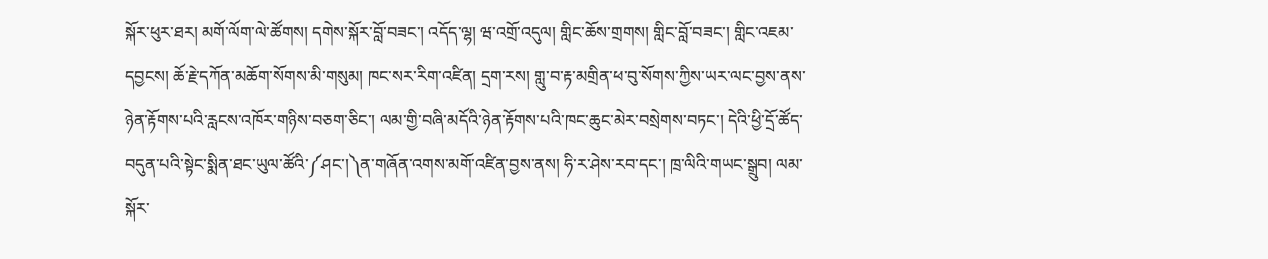སྐོར་ཕུར་ཐར། མགོ་ལོག་ལེ་ཚོགས། དགེས་སྐོར་བློ་བཟང་། འདོད་ལྷ། ཝ་འགྲོ་འདུལ། གླིང་ཆོས་གྲགས། གླིང་བློ་བཟང་། གླིང་འཇམ་དབྱངས། ཆོ་རྗེ་དཀོན་མཆོག་སོགས་མི་གསུམ། ཁང་སར་རིག་འཛིན། དྲག་རས། གླུ་བ་རྟ་མགྲིན་ཕ་བུ་སོགས་ཀྱིས་ཡར་ལང་བྱས་ནས་ཉེན་རྟོགས་པའི་རླངས་འཁོར་གཉིས་བཅག་ཅིང་། ལམ་གྱི་བཞི་མདོའི་ཉེན་རྟོགས་པའི་ཁང་ཆུང་མེར་བསྲེགས་བཏང་། དེའི་ཕྱི་དྲོ་ཚོད་བདུན་པའི་སྟེང་སྨིན་ཐང་ཡུལ་ཚོའི་༼ཤང་།༽ན་གཞོན་འགས་མགོ་འཛིན་བྱས་ནས། ཧི་ར་ཤེས་རབ་དང་། ཁྲ་ལིའི་གཡང་སྒྲུབ། ལམ་སྐོར་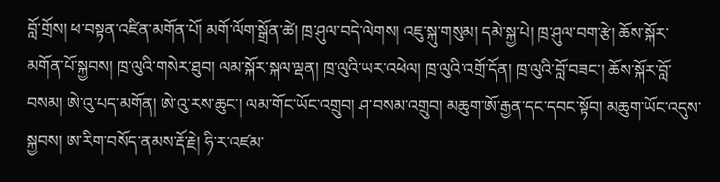བློ་གྲོས། ཕ་བསྟན་འཛིན་མགོན་པོ། མགོ་ལོག་སྒྲོན་ཚེ། ཁྲ་ཤུལ་བདེ་ལེགས། འཇུ་སྐུ་གསུམ། དམེ་སྐྱ་པེ། ཁྲ་ཤུལ་བག་རྩེ། ཆོས་སྐོར་མགོན་པོ་སྐྱབས། ཁྲ་ལུའི་གསེར་ཐུབ། ལམ་སྐོར་སྐལ་ལྡན། ཁྲ་ལུའི་ཡར་འཕེལ། ཁྲ་ལུའི་འགྲོ་དོན། ཁྲ་ལུའི་བློ་བཟང་། ཆོས་སྐོར་བློ་བསམ། ཨེ་འུ་པད་མགོན། ཨེ་འུ་རས་ཆུང་། ལམ་གོང་ཡོང་འགྲུབ། ཤ་བསམ་འགྲུབ། མཆུག་ཨོ་རྒྱན་དང་དབང་སྟོབ། མཆུག་ཡོང་འདུས་སྐྱབས། ཨ་རིག་བསོད་ནམས་རྡོ་རྗེ། ཧི་ར་འཛམ་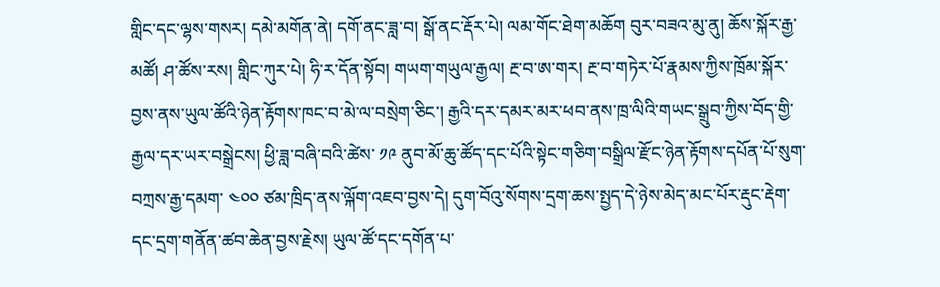གླིང་དང་ལྷས་གསར། དམེ་མགོན་ནེ། དགོ་ནང་ཟླ་བ། སྒོ་ནང་རྡོར་པེ། ལམ་གོང་ཐེག་མཆོག བུར་བཟའ་མུ་ནུ། ཆོས་སྐོར་རྒྱ་མཚོ། ཤ་ཚོས་རས། གླིང་ཀུར་པེ། ཧི་ར་དོན་སྟོབ། གཡག་གཡུལ་རྒྱལ། རྔ་བ་ཨ་གར། རྔ་བ་གཏེར་པོ་རྣམས་ཀྱིས་ཁྲོམ་སྐོར་བྱས་ནས་ཡུལ་ཚོའི་ཉེན་རྟོགས་ཁང་བ་མེ་ལ་བསྲེག་ཅིང་། རྒྱའི་དར་དམར་མར་ཕབ་ནས་ཁྲ་ལིའི་གཡང་སྒྲུབ་ཀྱིས་བོད་གྱི་རྒྱལ་དར་ཡར་བསྒྲེངས། ཕྱི་ཟླ་བཞི་བའི་ཚེས་ ༡༩ ནུབ་མོ་ཆུ་ཚོད་དང་པོའི་སྟེང་གཅིག་བསྒྲིལ་རྫོང་ཉེན་རྟོགས་དཔོན་པོ་སུག་བཀྲས་རྒྱ་དམག་ ༤༠༠ ཙམ་ཁྲིད་ནས་ལྐོག་འཇབ་བྱས་དེ། དུག་བོའུ་སོགས་དྲག་ཆས་སྤྱད་དེ་ཉེས་མེད་མང་པོར་རྡུང་རྡེག་དང་དྲག་གནོན་ཚབ་ཆེན་བྱས་རྗེས། ཡུལ་ཚོ་དང་དགོན་པ་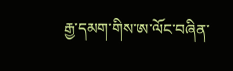རྒྱ་དམག་གིས་ཨ་ལོང་བཞིན་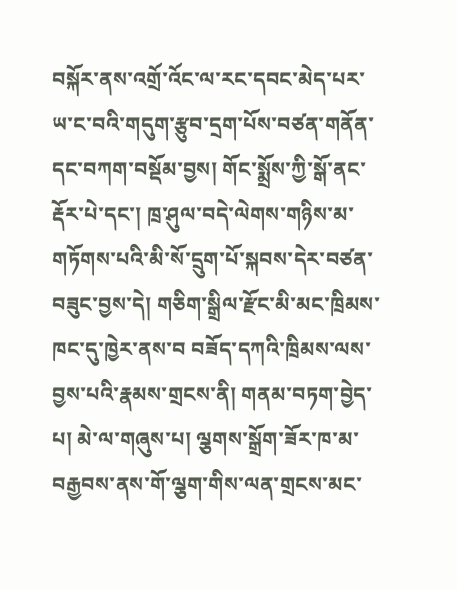བསྐོར་ནས་འགྲོ་འོང་ལ་རང་དབང་མེད་པར་ཡ་ང་བའི་གདུག་རྩུབ་དྲག་པོས་བཙན་གནོན་དང་བཀག་བསྡོམ་བྱས། གོང་སྨྲོས་ཀྱི་སྒོ་ནང་རྡོར་པེ་དང་། ཁྲ་ཤུལ་བདེ་ལེགས་གཉིས་མ་གཏོགས་པའི་མི་སོ་དྲུག་པོ་སྐབས་དེར་བཙན་བཟུང་བྱས་དེ། གཅིག་སྒྲིལ་རྫོང་མི་མང་ཁྲིམས་ཁང་དུ་ཁྱེར་ནས་བ བཟོད་དཀའི་ཁྲིམས་ལས་བྱས་པའི་རྣམས་གྲངས་ནི། གནམ་བཏག་བྱེད་པ། མེ་ལ་གཞུས་པ། ལྕགས་སྒྲོག་ཟོར་ཁ་མ་བརྒྱབས་ནས་གོ་ལྕག་གིས་ལན་གྲངས་མང་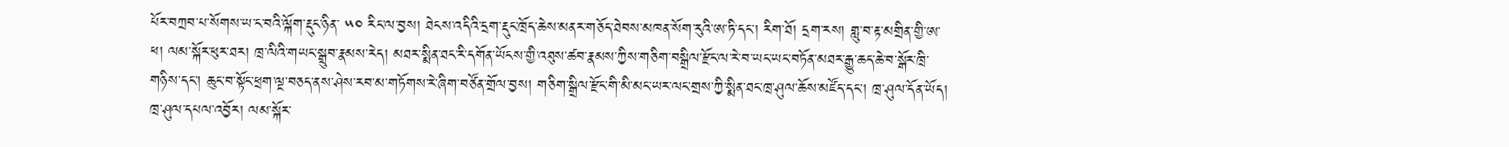པོར་བཀྲབ་པ་སོགས་ཡ་ང་བའི་ལྐོག་རྡུང་ཉིན་ ༥༠ རིང་ལ་བྱས། ཐེངས་འདིའི་དྲག་རྡུང་ཁྲོད་ཆེས་མནར་གཅོད་ཐེབས་མཁན་སོག་རུའི་ཨ་ཏི་དང་། རིག་ཐོ། དྲག་རས། གླུ་བ་རྟ་མགྲིན་གྱི་ཨ་ཕ། ལམ་སྐོར་ཕུར་ཐར། ཁྲ་ལིའི་གཡང་སྒྲུབ་རྣམས་རེད། མཐར་སྨིན་ཐང་རི་དགོན་ཡོངས་གྱི་འཐུས་ཚབ་རྣམས་ཀྱིས་གཅིག་བསྒྲིལ་རྫོང་ལ་རེ་བ་ཡང་ཡང་བཏོན་མཐར་རྒྱུ་ཆད་ཆེ་བ་སྒོར་ཁྲི་གཉིས་དང་། ཆུང་བ་སྟོང་ཕྲག་ལྔ་བཅད་ནས་ཤེས་རབ་མ་གཏོགས་རེ་ཞིག་བཙོན་གྲོལ་བྱས། གཅིག་སྒྲིལ་རྫོང་གི་མི་མང་ཡར་ལང་གྲས་ཀྱི་སྨིན་ཐང་ཁྲ་ཤུལ་ཆོས་མཛོད་དང་། ཁྲ་ཤུལ་དོན་ཡོད། ཁྲ་ཤུལ་དཔལ་འབྱོར། ལམ་སྐོར་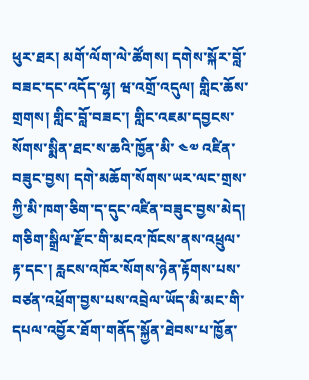ཕུར་ཐར། མགོ་ལོག་ལེ་ཚོགས། དགེས་སྐོར་བློ་བཟང་དང་འདོད་ལྷ། ཝ་འགྲོ་འདུལ། གླིང་ཆོས་གྲགས། གླིང་བློ་བཟང་། གླིང་འཇམ་དབྱངས་སོགས་སྨིན་ཐང་ས་ཆའི་ཁྱོན་མི་ ༤༧ འཛིན་བཟུང་བྱས། དགེ་མཆོག་སོགས་ཡར་ལང་གྲས་ཀྱི་མི་ཁག་ཅིག་ད་དུང་འཛིན་བཟུང་བྱས་མེད། གཅིག་སྒྲིལ་རྫོང་གི་མངའ་ཁོངས་ནས་འཕྲུལ་རྟ་དང་། རླངས་འཁོར་སོགས་ཉེན་རྟོགས་པས་བཙན་འཕྲོག་བྱས་པས་འབྲེལ་ཡོད་མི་མང་གི་དཔལ་འབྱོར་ཐོག་གནོད་སྐྱོན་ཐེབས་པ་ཁྱོན་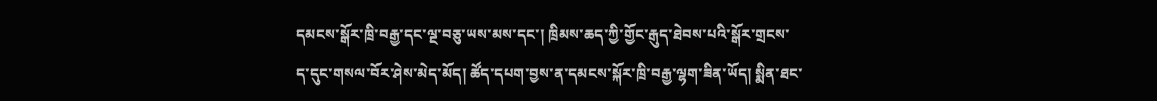དམངས་སྒོར་ཁྲི་བརྒྱ་དང་ལྔ་བཅུ་ཡས་མས་དང་། ཁྲིམས་ཆད་ཀྱི་གྱོང་རྒུད་ཐེབས་པའི་སྒོར་གྲངས་ད་དུང་གསལ་བོར་ཤེས་མེད་མོད། ཚོད་དཔག་བྱས་ན་དམངས་སྐོར་ཁྲི་བརྒྱ་ལྷག་ཟིན་ཡོད། སྨིན་ཐང་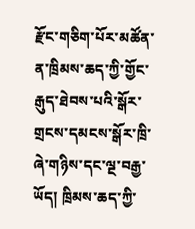རྫོང་གཅིག་པོར་མཚོན་ན་ཁྲིམས་ཆད་ཀྱི་གྱོང་རྒུད་ཐེབས་པའི་སྒོར་གྲངས་དམངས་སྒོར་ཁྲི་ཞེ་གཉིས་དང་ལྔ་བརྒྱ་ཡོད། ཁྲིམས་ཆད་ཀྱི་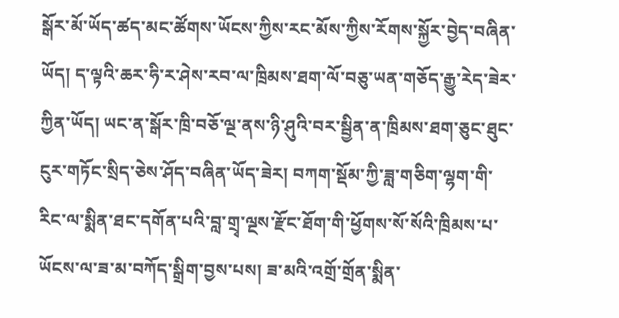སྒོར་མོ་ཡོད་ཚད་མང་ཚོགས་ཡོངས་ཀྱིས་རང་མོས་ཀྱིས་རོགས་སྐྱོར་བྱེད་བཞིན་ཡོད། ད་ལྟའི་ཆར་ཧི་ར་ཤེས་རབ་ལ་ཁྲིམས་ཐག་ལོ་བཅུ་ཡན་གཅོད་རྒྱུ་རེད་ཟེར་ཀྱིན་ཡོད། ཡང་ན་སྒོར་ཁྲི་བཅོ་ལྔ་ནས་ཉི་ཤུའི་བར་སྦྱིན་ན་ཁྲིམས་ཐག་ཅུང་ཐུང་ངུར་གཏོང་སྲིད་ཅེས་ཤོད་བཞིན་ཡོད་ཟེར། བཀག་སྡོམ་ཀྱི་ཟླ་གཅིག་ལྷག་གི་རིང་ལ་སྨིན་ཐང་དགོན་པའི་བླ་གྲྭ་ལྔས་རྫོང་ཐོག་གི་ཕྱོགས་སོ་སོའི་ཁྲིམས་པ་ཡོངས་ལ་ཟ་མ་བཀོད་སྒྲིག་བྱས་པས། ཟ་མའི་འགྲོ་གྲོན་སྨིན་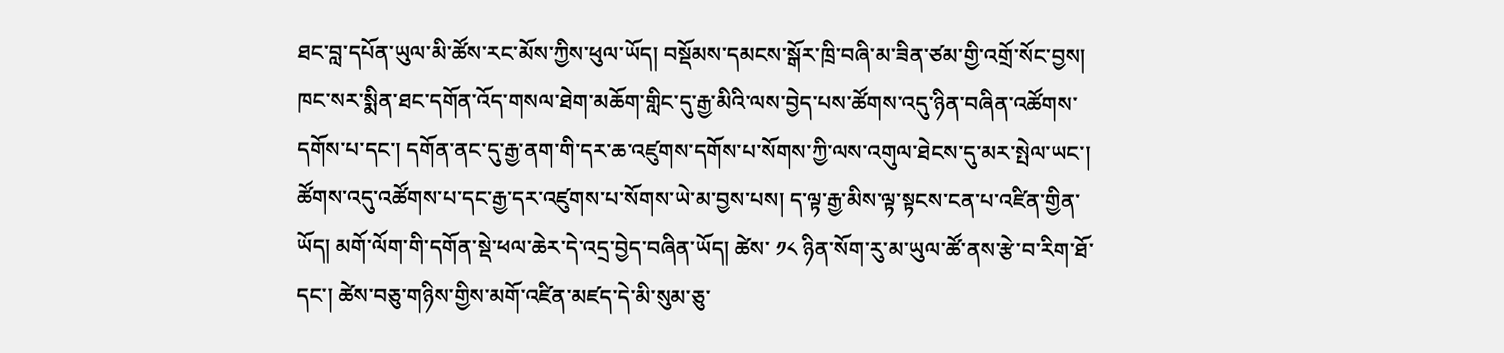ཐང་བླ་དཔོན་ཡུལ་མི་ཚོས་རང་མོས་ཀྱིས་ཕུལ་ཡོད། བསྡོམས་དམངས་སྒོར་ཁྲི་བཞི་མ་ཟིན་ཙམ་གྱི་འགྲོ་སོང་བྱས། ཁང་སར་སྨིན་ཐང་དགོན་འོད་གསལ་ཐེག་མཆོག་གླིང་དུ་རྒྱ་མིའི་ལས་བྱེད་པས་ཚོགས་འདུ་ཉིན་བཞིན་འཚོགས་དགོས་པ་དང་། དགོན་ནང་དུ་རྒྱ་ནག་གི་དར་ཆ་འཛུགས་དགོས་པ་སོགས་ཀྱི་ལས་འགུལ་ཐེངས་དུ་མར་སྤེལ་ཡང་། ཚོགས་འདུ་འཚོགས་པ་དང་རྒྱ་དར་འཛུགས་པ་སོགས་ཡེ་མ་བྱས་པས། ད་ལྟ་རྒྱ་མིས་ལྟ་སྟངས་ངན་པ་འཛིན་གྱིན་ཡོད། མགོ་ལོག་གི་དགོན་སྡེ་ཕལ་ཆེར་དེ་འདྲ་བྱེད་བཞིན་ཡོད། ཚེས་ ༡༨ ཉིན་སོག་རུ་མ་ཡུལ་ཚོ་ནས་རྩེ་བ་རིག་ཐོ་དང་། ཚེས་བཅུ་གཉིས་གྱིས་མགོ་འཛིན་མཛད་དེ་མི་སུམ་ཅུ་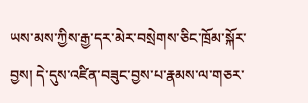ཡས་མས་ཀྱིས་རྒྱ་དར་མེར་བསྲེགས་ཅིང་ཁྲོམ་སྐོར་བྱས། དེ་དུས་འཛིན་བཟུང་བྱས་པ་རྣམས་ལ་གཅར་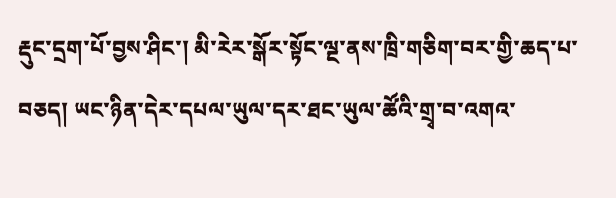རྡུང་དྲག་པོ་བྱས་ཤིང་། མི་རེར་སྒོར་སྟོང་ལྔ་ནས་ཁྲི་གཅིག་བར་གྱི་ཆད་པ་བཅད། ཡང་ཉིན་དེར་དཔལ་ཡུལ་དར་ཐང་ཡུལ་ཚོའི་གྲྭ་བ་འགའ་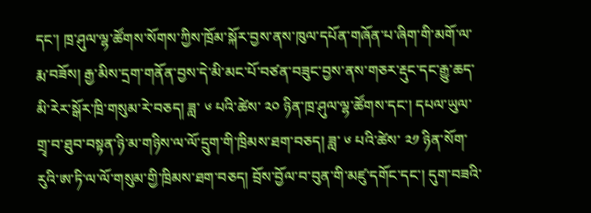དང་། ཁྲ་ཤུལ་ལྷ་ཚོགས་སོགས་ཀྱིས་ཁྲོམ་སྐོར་བྱས་ནས་ཁུལ་དཔོན་གཞོན་པ་ཞིག་གི་མགོ་ལ་རྨ་བཟོས། རྒྱ་མིས་དྲག་གནོན་བྱས་དེ་མི་མང་པོ་བཙན་བཟུང་བྱས་ནས་གཅར་རྡུང་དང་རྒྱུ་ཆད་མི་རེར་སྒོར་ཁྲི་གསུམ་རེ་བཅད། ཟླ་ ༦ པའི་ཚེས་ ༢༠ ཉིན་ཁྲ་ཤུལ་ལྷ་ཚོགས་དང་། དཔལ་ཡུལ་གྲྭ་བ་ཐུབ་བསྟན་ཉི་མ་གཉིས་ལ་ལོ་དྲུག་གི་ཁྲིམས་ཐག་བཅད། ཟླ་ ༦ པའི་ཚེས་ ༢༡ ཉིན་སོག་རུའི་ཨ་ཏི་ལ་ལོ་གསུམ་གྱི་ཁྲིམས་ཐག་བཅད། བྲོས་བྱོལ་བ་བུན་གི་མཛུ་དགོང་དང་། དུག་བཟའི་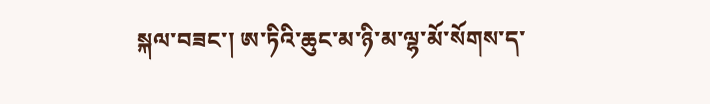སྐལ་བཟང་། ཨ་ཏིའི་ཆུང་མ་ཉི་མ་ལྷ་མོ་སོགས་ད་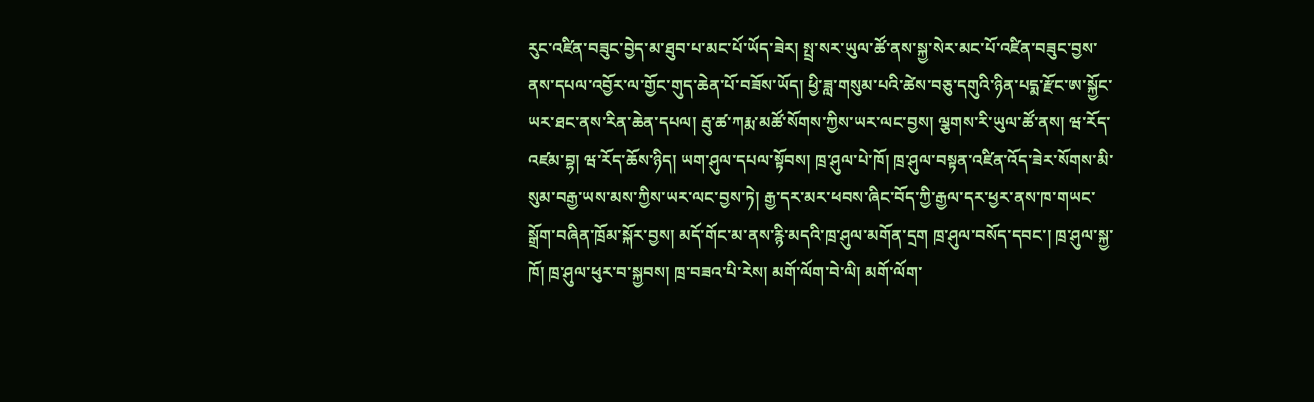རུང་འཛིན་བཟུང་བྱེད་མ་ཐུབ་པ་མང་པོ་ཡོད་ཟེར། སྤྲ་སར་ཡུལ་ཚོ་ནས་སྐྱ་སེར་མང་པོ་འཛིན་བཟུང་བྱས་ནས་དཔལ་འབྱོར་ལ་གྱོང་གུད་ཆེན་པོ་བཟོས་ཡོད། ཕྱི་ཟླ་གསུམ་པའི་ཚེས་བཅུ་དགུའི་ཉིན་པདྨ་རྫོང་ཨ་སྐྱོང་ཡར་ཐང་ནས་རིན་ཆེན་དཔལ། རྦུ་ཚ་ཀརྨ་མཚོ་སོགས་ཀྱིས་ཡར་ལང་བྱས། ལྕགས་རི་ཡུལ་ཚོ་ནས། ཝ་རོད་འཛམ་བྷ། ཝ་རོད་ཆོས་ཉིད། ཡག་ཤུལ་དཔལ་སྟོབས། ཁྲ་ཤུལ་པེ་ཁོ། ཁྲ་ཤུལ་བསྟན་འཛིན་འོད་ཟེར་སོགས་མི་སུམ་བརྒྱ་ཡས་མས་ཀྱིས་ཡར་ལང་བྱས་ཏེ། རྒྱ་དར་མར་ཕབས་ཞིང་བོད་ཀྱི་རྒྱལ་དར་ཕྱར་ནས་ཁ་གཡང་སྒྲོག་བཞིན་ཁྲོམ་སྐོར་བྱས། མདོ་གོང་མ་ནས་རྙི་མདའི་ཁྲ་ཤུལ་མགོན་དྲག ཁྲ་ཤུལ་བསོད་དབང་། ཁྲ་ཤུལ་སྐྱ་ཁོ། ཁྲ་ཤུལ་ཕུར་བ་སྐྱབས། ཁྲ་བཟའ་པི་རེས། མགོ་ལོག་བེ་ལི། མགོ་ལོག་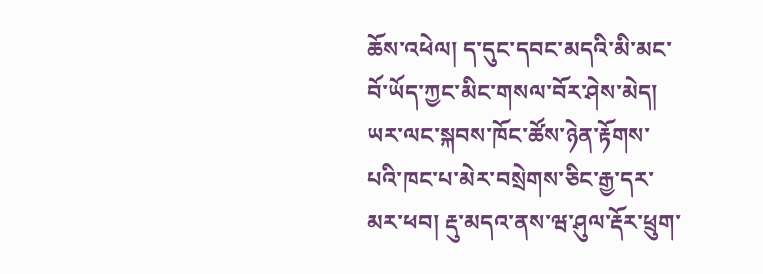ཆོས་འཕེལ། ད་དུང་དབང་མདའི་མི་མང་བོ་ཡོད་ཀྱང་མིང་གསལ་བོར་ཤེས་མེད། ཡར་ལང་སྐབས་ཁོང་ཚོས་ཉེན་རྟོགས་པའི་ཁང་པ་མེར་བསྲེགས་ཅིང་རྒྱ་དར་མར་ཕབ། རྡུ་མདའ་ནས་ཝ་ཤུལ་རྡོར་ཕྲུག་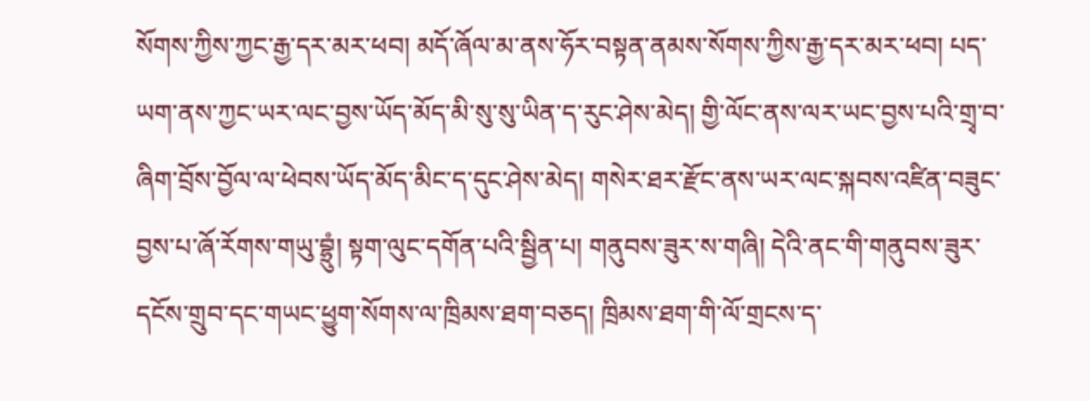སོགས་ཀྱིས་ཀྱང་རྒྱ་དར་མར་ཕབ། མདོ་ཞོལ་མ་ནས་ཧོར་བསྟན་ནམས་སོགས་ཀྱིས་རྒྱ་དར་མར་ཕབ། པད་ཡག་ནས་ཀྱང་ཡར་ལང་བྱས་ཡོད་མོད་མི་སུ་སུ་ཡིན་ད་རུང་ཤེས་མེད། གྱི་ལོང་ནས་ལར་ཡང་བྱས་པའི་གྲྭ་བ་ཞིག་བྲོས་བྱོལ་ལ་ཕེབས་ཡོད་མོད་མིང་ད་དུང་ཤེས་མེད། གསེར་ཐར་རྫོང་ནས་ཡར་ལང་སྐབས་འཛིན་བཟུང་བྱས་པ་ཞོ་རོགས་གཡུ་བྷྲུཾ། སྟག་ལུང་དགོན་པའི་སྦྱིན་པ། གནུབས་ཟུར་ས་གཞི། དེའི་ནང་གི་གནུབས་ཟུར་དངོས་གྲུབ་དང་གཡང་ཕྱུག་སོགས་ལ་ཁྲིམས་ཐག་བཅད། ཁྲིམས་ཐག་གི་ལོ་གྲངས་ད་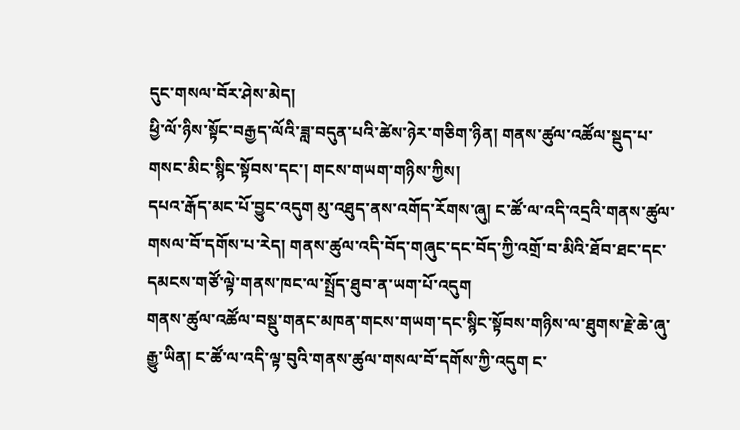དུང་གསལ་བོར་ཤེས་མེད།
ཕྱི་ལོ་ཉིས་སྟོང་བརྒྱད་ལོའི་ཟླ་བདུན་པའི་ཚེས་ཉེར་གཅིག་ཉིན། གནས་ཚུལ་འཚོལ་སྡུད་པ་གསང་མིང་སྙིང་སྟོབས་དང་། གངས་གཡག་གཉིས་ཀྱིས།
དཔའ་རྒོད་མང་པོ་བྱུང་འདུག མུ་འཐུད་ནས་འགོད་རོགས་ཞུ། ང་ཚོ་ལ་འདི་འདྲའི་གནས་ཚུལ་གསལ་བོ་དགོས་པ་རེད། གནས་ཚུལ་འདི་བོད་གཞུང་དང་བོད་ཀྱི་འགྲོ་བ་མིའི་ཐོབ་ཐང་དང་དམངས་གཙོ་ལྟེ་གནས་ཁང་ལ་སྤྲོད་ཐུབ་ན་ཡག་པོ་འདུག
གནས་ཚུལ་འཚོལ་བསྡུ་གནང་མཁན་གངས་གཡག་དང་སྙིང་སྟོབས་གཉིས་ལ་ཐུགས་རྗེ་ཆེ་ཞུ་རྒྱུ་ཡིན། ང་ཚོ་ལ་འདི་ལྟ་བུའི་གནས་ཚུལ་གསལ་བོ་དགོས་ཀྱི་འདུག ང་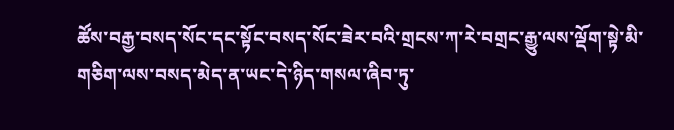ཚོས་བརྒྱ་བསད་སོང་དང་སྟོང་བསད་སོང་ཟེར་བའི་གྲངས་ཀ་རེ་བགྲང་རྒྱུ་ལས་ལྡོག་སྟེ་མི་གཅིག་ལས་བསད་མེད་ན་ཡང་དེ་ཉིད་གསལ་ཞིབ་ཏུ་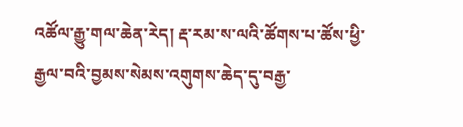འཚོལ་རྒྱུ་གལ་ཆེན་རེད། རྡ་རམ་ས་ལའི་ཚོགས་པ་ཚོས་ཕྱི་རྒྱལ་བའི་བྱམས་སེམས་འགུགས་ཆེད་དུ་བརྒྱ་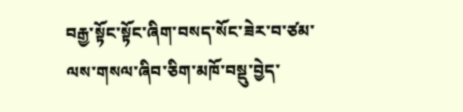བརྒྱ་སྟོང་སྟོང་ཞིག་བསད་སོང་ཟེར་བ་ཙམ་ལས་གསལ་ཞིབ་ཅིག་མཁོ་བསྡུ་བྱེད་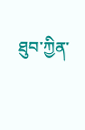ཐུབ་ཀྱིན་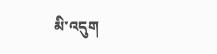མི་འདུག